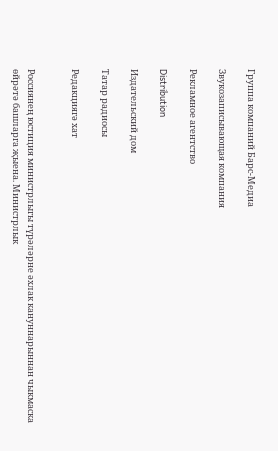Группа компаний Барс-Медиа

Звукозаписывающая компания

Рекламное агентство

Distribution

Издательский дом

Татар радиосы

Редакциягә хат


Россиянең юстиция министрлыгы түрәләрне әхлак кануннарыннан чыкмаска өйрәтә башларга җыена. Министрлык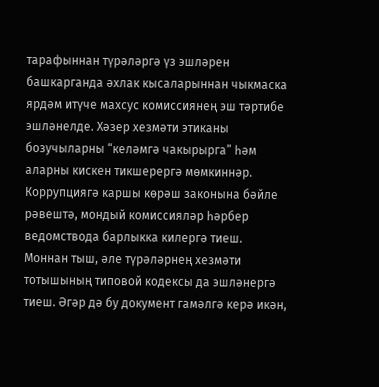тарафыннан түрәләргә үз эшләрен башкарганда әхлак кысаларыннан чыкмаска ярдәм итүче махсус комиссиянең эш тәртибе эшләнелде. Хәзер хезмәти этиканы бозучыларны “келәмгә чакырырга” һәм аларны кискен тикшерергә мөмкиннәр.
Коррупциягә каршы көрәш законына бәйле рәвештә, мондый комиссияләр һәрбер ведомствода барлыкка килергә тиеш. Моннан тыш, әле түрәләрнең хезмәти тотышының типовой кодексы да эшләнергә тиеш. Әгәр дә бу документ гамәлгә керә икән,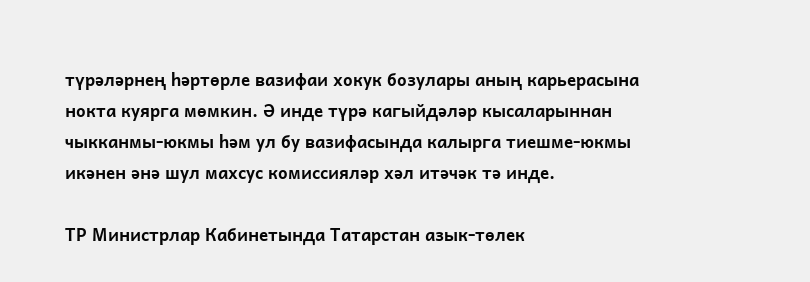түрәләрнең һәртөрле вазифаи хокук бозулары аның карьерасына нокта куярга мөмкин. Ә инде түрә кагыйдәләр кысаларыннан чыкканмы-юкмы һәм ул бу вазифасында калырга тиешме-юкмы икәнен әнә шул махсус комиссияләр хәл итәчәк тә инде.

ТР Министрлар Кабинетында Татарстан азык-төлек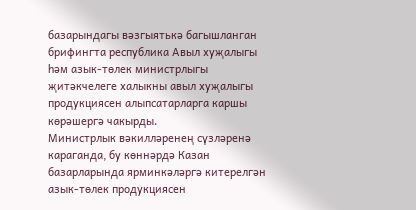базарындагы вәзгыятькә багышланган брифингта республика Авыл хуҗалыгы һәм азык-төлек министрлыгы җитәкчелеге халыкны авыл хуҗалыгы продукциясен алыпсатарларга каршы көрәшергә чакырды.
Министрлык вәкилләренең сүзләренә караганда, бу көннәрдә Казан базарларында ярминкәләргә китерелгән азык-төлек продукциясен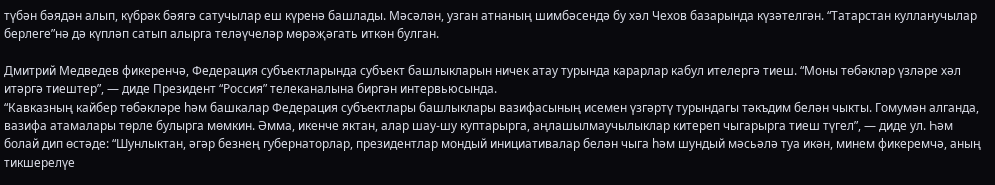түбән бәядән алып, күбрәк бәягә сатучылар еш күренә башлады. Мәсәлән, узган атнаның шимбәсендә бу хәл Чехов базарында күзәтелгән. “Татарстан кулланучылар берлеге”нә дә күпләп сатып алырга теләүчеләр мөрәҗәгать иткән булган.

Дмитрий Медведев фикеренчә, Федерация субъектларында субъект башлыкларын ничек атау турында карарлар кабул ителергә тиеш. “Моны төбәкләр үзләре хәл итәргә тиештер”, — диде Президент “Россия” телеканалына биргән интервьюсында.
“Кавказның кайбер төбәкләре һәм башкалар Федерация субъектлары башлыклары вазифасының исемен үзгәртү турындагы тәкъдим белән чыкты. Гомумән алганда, вазифа атамалары төрле булырга мөмкин. Әмма, икенче яктан, алар шау-шу куптарырга, аңлашылмаучылыклар китереп чыгарырга тиеш түгел”, — диде ул. Һәм болай дип өстәде: “Шунлыктан, әгәр безнең губернаторлар, президентлар мондый инициативалар белән чыга һәм шундый мәсьәлә туа икән, минем фикеремчә, аның тикшерелүе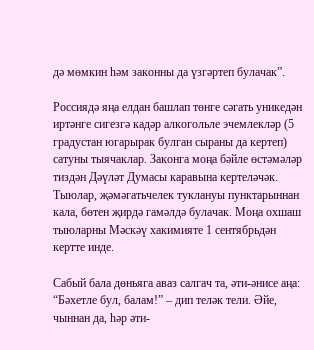дә мөмкин һәм законны да үзгәртеп булачак”.

Россиядә яңа елдан башлап төнге сәгать уникедән иртәнге сигезгә кадәр алкогольле эчемлекләр (5 градустан югарырак булган сыраны да кертеп) сатуны тыячаклар. Законга моңа бәйле өстәмәләр тиздән Дәүләт Думасы каравына кертеләчәк. Тыюлар, җәмәгатьчелек туклануы пунктарыннан кала, бөтен җирдә гамәлдә булачак. Моңа охшаш тыюларны Мәскәү хакимияте 1 сентябрьдән кертте инде.

Сабый бала дөньяга аваз салгач та, әти-әнисе аңа: “Бәхетле бул, балам!” – дип теләк тели. Әйе, чыннан да, һәр әти-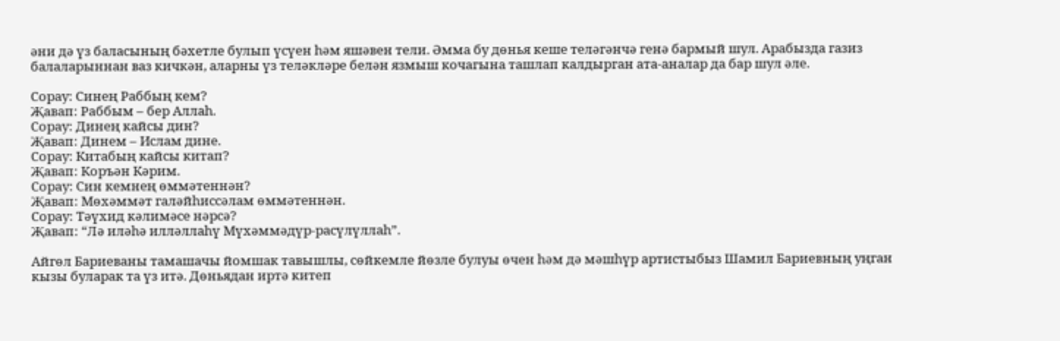әни дә үз баласының бәхетле булып үсүен һәм яшәвен тели. Әмма бу дөнья кеше теләгәнчә генә бармый шул. Арабызда газиз балаларыннан ваз кичкән, аларны үз теләкләре белән язмыш кочагына ташлап калдырган ата-аналар да бар шул әле.

Сорау: Синең Раббың кем?
Җавап: Раббым – бер Аллаһ.
Сорау: Динең кайсы дин?
Җавап: Динем – Ислам дине.
Сорау: Китабың кайсы китап?
Җавап: Коръән Кәрим.
Сорау: Син кемнең өммәтеннән?
Җавап: Мөхәммәт галәйһиссәлам өммәтеннән.
Сорау: Тәүхид кәлимәсе нәрсә?
Җавап: “Лә иләһә илләллаһү Мүхәммәдүр-расүлүллаһ”.

Айгөл Бариеваны тамашачы йомшак тавышлы, сөйкемле йөзле булуы өчен һәм дә мәшһүр артистыбыз Шамил Бариевның уңган кызы буларак та үз итә. Дөньядан иртә китеп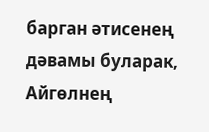барган әтисенең дәвамы буларак, Айгөлнең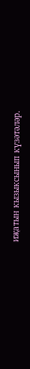иҗатын кызыксынып күзәтәләр.